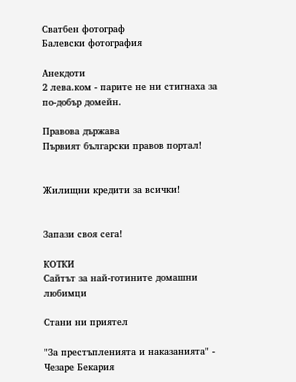Сватбен фотограф
Балевски фотография

Анекдоти
2 лева.ком - парите не ни стигнаха за по-добър домейн.

Правова държава
Първият български правов портал!


Жилищни кредити за всички!


Запази своя сега!

КОТКИ
Сайтът за най-готините домашни любимци

Стани ни приятел

"За престъпленията и наказанията" - Чезаре Бекария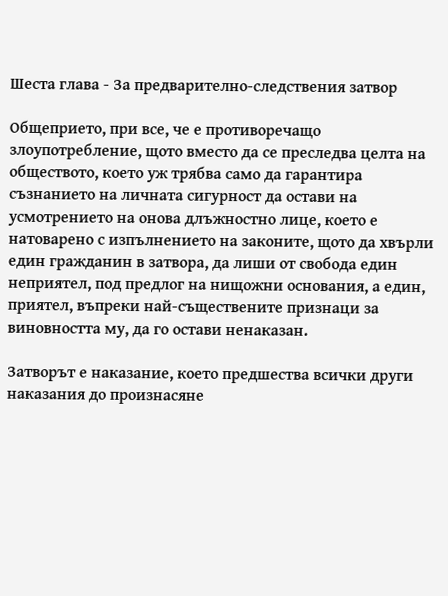Шеста глава - За предварително-следствения затвор

Общеприето, при все, че е противоречащо злоупотребление, щото вместо да се преследва целта на обществото, което уж трябва само да гарантира съзнанието на личната сигурност да остави на усмотрението на онова длъжностно лице, което е натоварено с изпълнението на законите, щото да хвърли един гражданин в затвора, да лиши от свобода един неприятел, под предлог на нищожни основания, а един, приятел, въпреки най-съществените признаци за виновността му, да го остави ненаказан.

Затворът е наказание, което предшества всички други наказания до произнасяне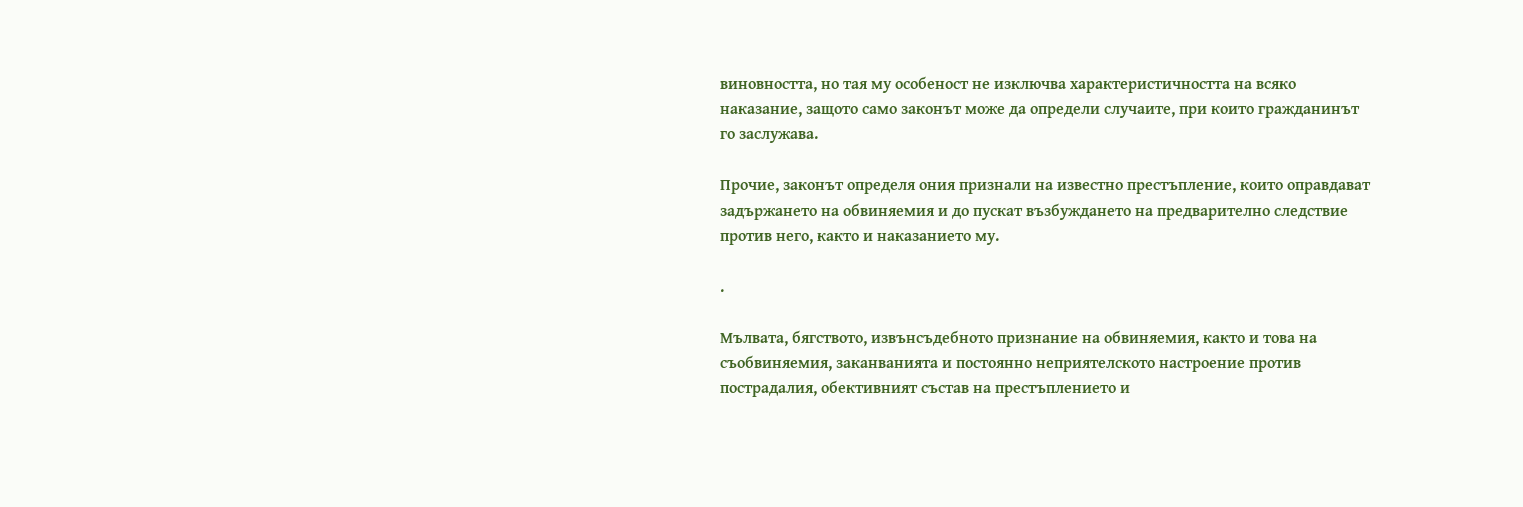виновността, но тая му особеност не изключва характеристичността на всяко наказание, защото само законът може да определи случаите, при които гражданинът го заслужава.

Прочие, законът определя ония признали на известно престъпление, които оправдават задържането на обвиняемия и до пускат възбуждането на предварително следствие против него, както и наказанието му.

.

Мълвата, бягството, извънсъдебното признание на обвиняемия, както и това на съобвиняемия, заканванията и постоянно неприятелското настроение против пострадалия, обективният състав на престъплението и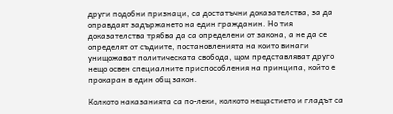други подобни признаци, са достатъчни доказателства, за да оправдаят задържането на един гражданин. Но тия доказателства трябва да са определени от закона, а не да се определят от съдиите, постановленията на които винаги унищожават политическата свобода, щом представляват друго нещо освен специалните приспособления на принципа, който е прокаран в един общ закон.

Колкото наказанията са по-леки, колкото нещастието и гладът са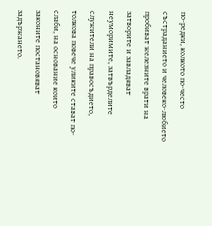по-редки, колкото по-често състраданието и человеко-любието пробиват железните врати на затворите и завладяват неуморимите, затвърделите служители на правосъдието, толкова повече уликите стават по-слаби, на основание които законите постановяват задържането.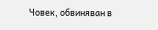Човек, обвиняван в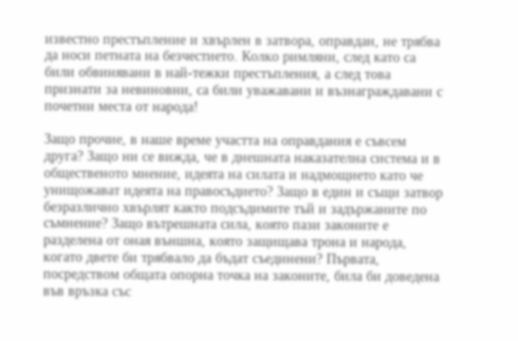известно престъпление и хвърлен в затвора, оправдан, не трябва да носи петната на безчестието. Колко римляни, след като са били обвинявани в най-тежки престъпления, а след това признати за невиновни, са били уважавани и възнаграждавани с почетни места от народа!

Защо прочие, в наше време участта на оправдания е съвсем друга? Защо ни се вижда, че в днешната наказателна система и в общественото мнение, идеята на силата и надмощието като че унищожават идеята на правосъдието? Защо в един и същи затвор безразлично хвърлят както подсъдимите тъй и задържаните по съмнение? Защо вътрешната сила, която пази законите е разделена от оная външна, която защищава трона и народа, когато двете би трябвало да бъдат съединени? Първата, посредством общата опорна точка на законите, била би доведена във връзка със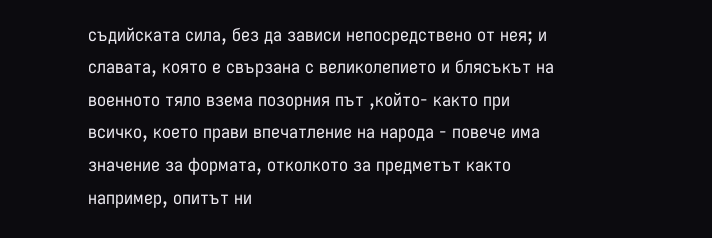съдийската сила, без да зависи непосредствено от нея; и славата, която е свързана с великолепието и блясъкът на военното тяло взема позорния път ,който- както при всичко, което прави впечатление на народа - повече има значение за формата, отколкото за предметът както например, опитът ни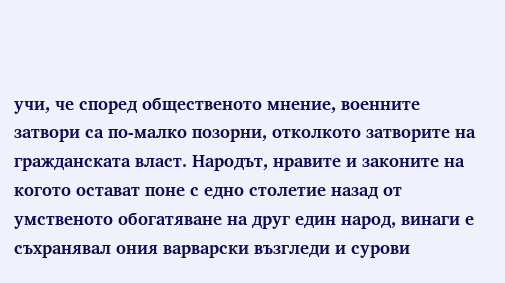учи, че според общественото мнение, военните затвори са по-малко позорни, отколкото затворите на гражданската власт. Народът, нравите и законите на когото остават поне с едно столетие назад от умственото обогатяване на друг един народ, винаги е съхранявал ония варварски възгледи и сурови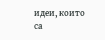идеи, които са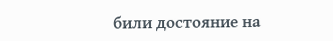били достояние на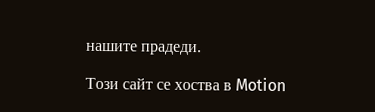нашите прадеди.

Този сайт се хоства в Motion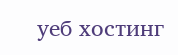уеб хостинг